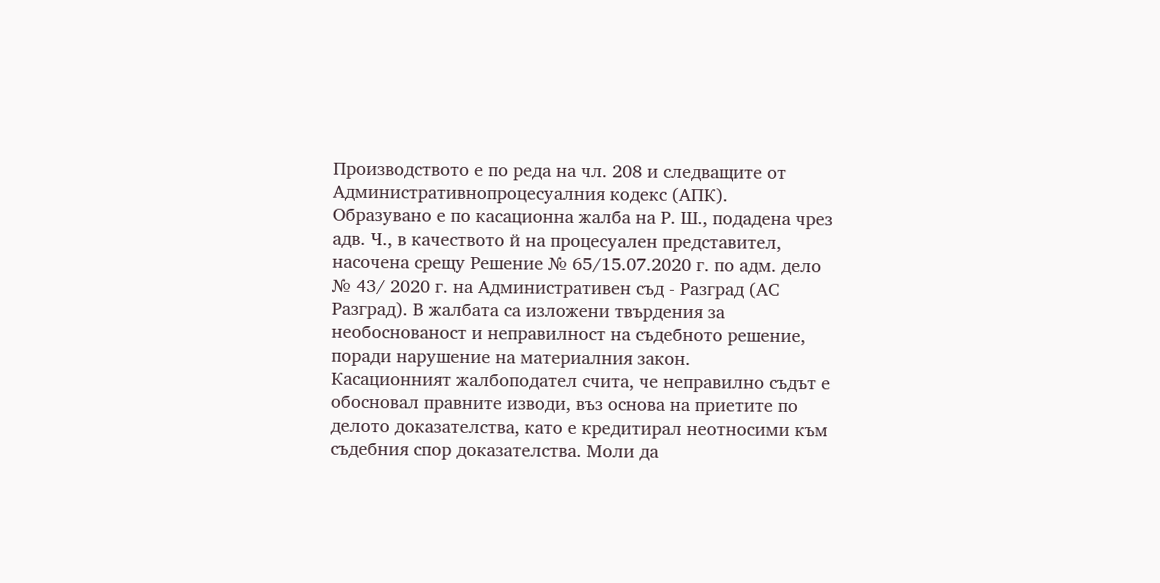Производството е по реда на чл. 208 и следващите от Административнопроцесуалния кодекс (АПК).
Образувано е по касационна жалба на Р. Ш., подадена чрез адв. Ч., в качеството й на процесуален представител, насочена срещу Решение № 65/15.07.2020 г. по адм. дело № 43/ 2020 г. на Административен съд - Разград (АС Разград). В жалбата са изложени твърдения за необоснованост и неправилност на съдебното решение, поради нарушениe на материалния закон.
Касационният жалбоподател счита, че неправилно съдът е обосновал правните изводи, въз основа на приетите по делото доказателства, като е кредитирал неотносими към съдебния спор доказателства. Моли да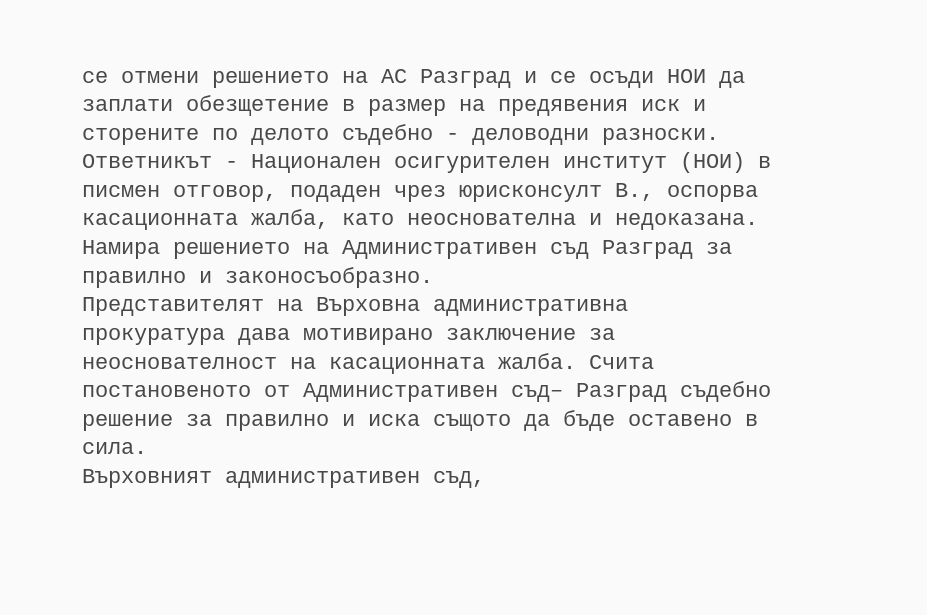се отмени решението на АС Разград и се осъди НОИ да заплати обезщетение в размер на предявения иск и сторените по делото съдебно - деловодни разноски.
Ответникът - Национален осигурителен институт (НОИ) в писмен отговор, подаден чрез юрисконсулт В., оспорва касационната жалба, като неоснователна и недоказана. Намира решението на Административен съд Разград за правилно и законосъобразно.
Представителят на Върховна административна прокуратура дава мотивирано заключение за неоснователност на касационната жалба. Счита постановеното от Административен съд– Разград съдебно решение за правилно и иска същото да бъде оставено в сила.
Върховният административен съд,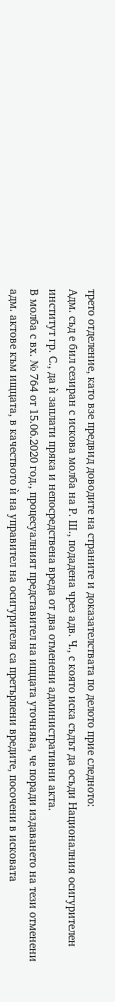трето отделение, като взе предвид доводите на страните и доказателствата по делото прие следното:
Адм. съд е бил сезиран с искова молба на Р. Ш., подадена чрез адв. Ч., с която иска съдът да осъди Националния осигурителен институт гр. С., да ѝ заплати пряка и непосредствена вреда от два отменени административни акта.
В молба с вх. № 764 от 15.06.2020 год., процесуалният представител на ищцата уточнява, че поради издаването на тези отменени адм. актове към ищцата, в качеството ѝ на управител на осигурителя са претърпени вредите, посочени в исковата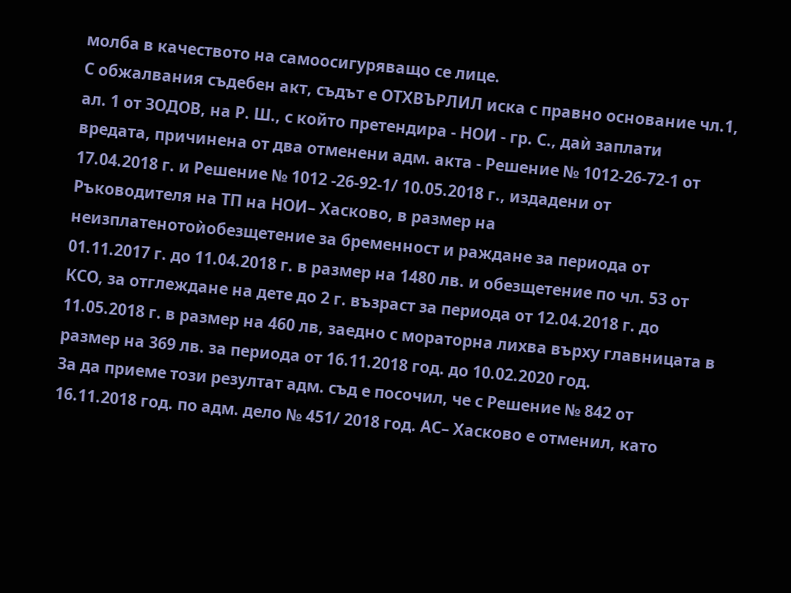молба в качеството на самоосигуряващо се лице.
С обжалвания съдебен акт, съдът е ОТХВЪРЛИЛ иска с правно основание чл.1, ал. 1 от ЗОДОВ, на Р. Ш., с който претендира - НОИ - гр. С., даѝ заплати вредата, причинена от два отменени адм. акта - Решение № 1012-26-72-1 от 17.04.2018 г. и Решение № 1012 -26-92-1/ 10.05.2018 г., издадени от Ръководителя на ТП на НОИ– Хасково, в размер на неизплатенотоѝобезщетение за бременност и раждане за периода от 01.11.2017 г. до 11.04.2018 г. в размер на 1480 лв. и обезщетение по чл. 53 от КСО, за отглеждане на дете до 2 г. възраст за периода от 12.04.2018 г. до 11.05.2018 г. в размер на 460 лв, заедно с мораторна лихва върху главницата в размер на 369 лв. за периода от 16.11.2018 год. до 10.02.2020 год.
За да приеме този резултат адм. съд е посочил, че с Решение № 842 от 16.11.2018 год. по адм. дело № 451/ 2018 год. АС– Хасково е отменил, като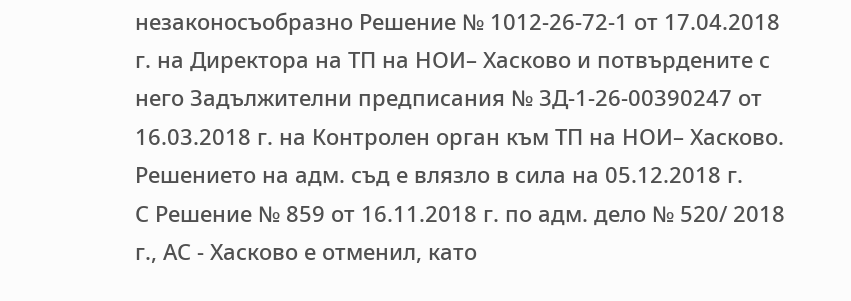незаконосъобразно Решение № 1012-26-72-1 от 17.04.2018 г. на Директора на ТП на НОИ– Хасково и потвърдените с него Задължителни предписания № ЗД-1-26-00390247 от 16.03.2018 г. на Контролен орган към ТП на НОИ– Хасково. Решението на адм. съд е влязло в сила на 05.12.2018 г.
С Решение № 859 от 16.11.2018 г. по адм. дело № 520/ 2018 г., АС - Хасково е отменил, като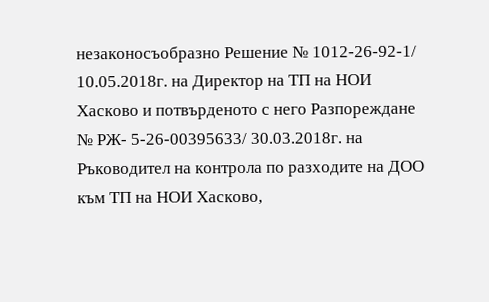незаконосъобразно Решение № 1012-26-92-1/ 10.05.2018г. на Директор на ТП на НОИ Хасково и потвърденото с него Разпореждане № РЖ- 5-26-00395633/ 30.03.2018г. на Ръководител на контрола по разходите на ДОО към ТП на НОИ Хасково,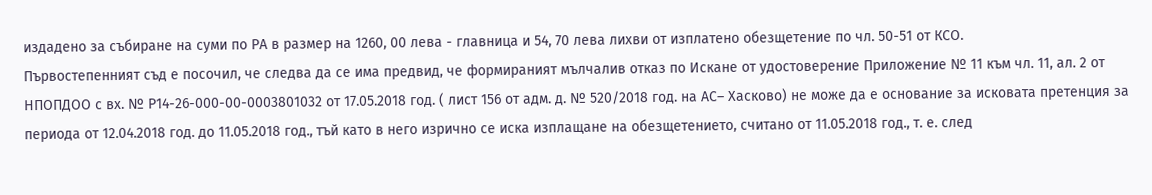издадено за събиране на суми по РА в размер на 1260, 00 лева - главница и 54, 70 лева лихви от изплатено обезщетение по чл. 50-51 от КСО.
Първостепенният съд е посочил, че следва да се има предвид, че формираният мълчалив отказ по Искане от удостоверение Приложение № 11 към чл. 11, ал. 2 от НПОПДОО с вх. № Р14-26-000-00-0003801032 от 17.05.2018 год. ( лист 156 от адм. д. № 520/2018 год. на АС– Хасково) не може да е основание за исковата претенция за периода от 12.04.2018 год. до 11.05.2018 год., тъй като в него изрично се иска изплащане на обезщетението, считано от 11.05.2018 год., т. е. след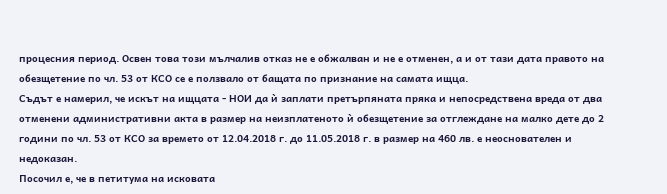процесния период. Освен това този мълчалив отказ не е обжалван и не е отменен, а и от тази дата правото на обезщетение по чл. 53 от КСО се е ползвало от бащата по признание на самата ищца.
Съдът е намерил, че искът на ищцата - НОИ да ѝ заплати претърпяната пряка и непосредствена вреда от два отменени административни акта в размер на неизплатеното ѝ обезщетение за отглеждане на малко дете до 2 години по чл. 53 от КСО за времето от 12.04.2018 г. до 11.05.2018 г. в размер на 460 лв. е неоснователен и недоказан.
Посочил е, че в петитума на исковата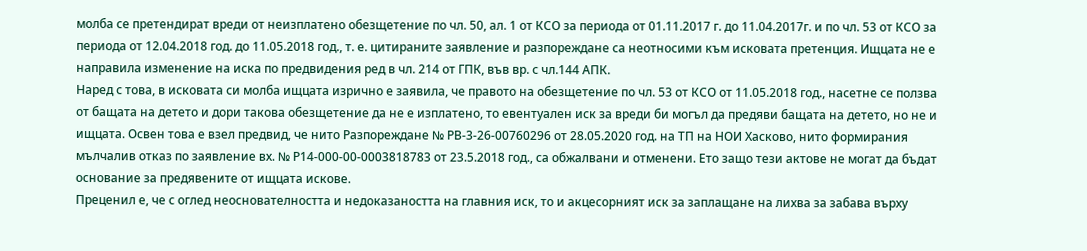молба се претендират вреди от неизплатено обезщетение по чл. 50, ал. 1 от КСО за периода от 01.11.2017 г. до 11.04.2017г. и по чл. 53 от КСО за периода от 12.04.2018 год. до 11.05.2018 год., т. е. цитираните заявление и разпореждане са неотносими към исковата претенция. Ищцата не е направила изменение на иска по предвидения ред в чл. 214 от ГПК, във вр. с чл.144 АПК.
Наред с това, в исковата си молба ищцата изрично е заявила, че правото на обезщетение по чл. 53 от КСО от 11.05.2018 год., насетне се ползва от бащата на детето и дори такова обезщетение да не е изплатено, то евентуален иск за вреди би могъл да предяви бащата на детето, но не и ищцата. Освен това е взел предвид, че нито Разпореждане № РВ-3-26-00760296 от 28.05.2020 год. на ТП на НОИ Хасково, нито формирания мълчалив отказ по заявление вх. № Р14-000-00-0003818783 от 23.5.2018 год., са обжалвани и отменени. Ето защо тези актове не могат да бъдат основание за предявените от ищцата искове.
Преценил е, че с оглед неоснователността и недоказаността на главния иск, то и акцесорният иск за заплащане на лихва за забава върху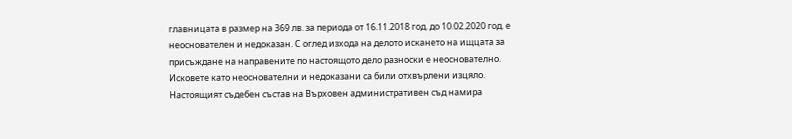главницата в размер на 369 лв. за периода от 16.11.2018 год. до 10.02.2020 год. е неоснователен и недоказан. С оглед изхода на делото искането на ищцата за присъждане на направените по настоящото дело разноски е неоснователно.
Исковете като неоснователни и недоказани са били отхвърлени изцяло.
Настоящият съдебен състав на Върховен административен съд намира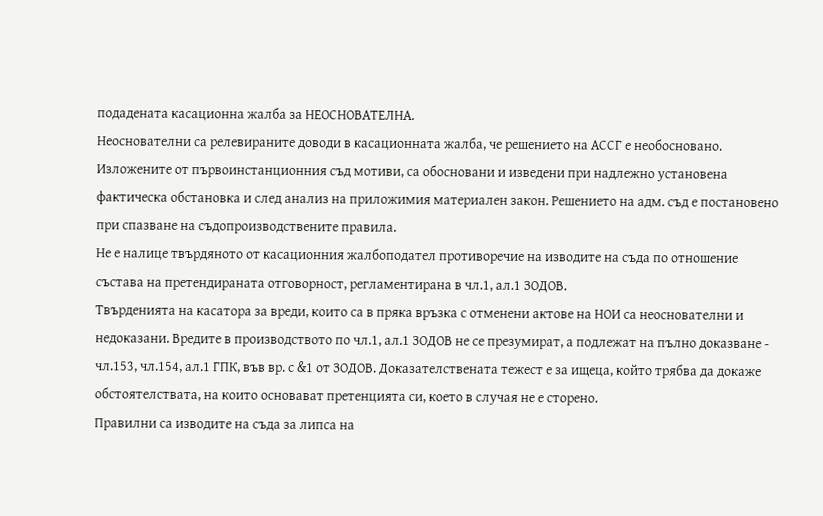подадената касационна жалба за НЕОСНОВАТЕЛНА.
Неоснователни са релевираните доводи в касационната жалба, че решението на АССГ е необосновано. Изложените от първоинстанционния съд мотиви, са обосновани и изведени при надлежно установена фактическа обстановка и след анализ на приложимия материален закон. Решението на адм. съд е постановено при спазване на съдопроизводствените правила.
Не е налице твърдяното от касационния жалбоподател противоречие на изводите на съда по отношение състава на претендираната отговорност, регламентирана в чл.1, ал.1 ЗОДОВ.
Твърденията на касатора за вреди, които са в пряка връзка с отменени актове на НОИ са неоснователни и недоказани. Вредите в производството по чл.1, ал.1 ЗОДОВ не се презумират, а подлежат на пълно доказване - чл.153, чл.154, ал.1 ГПК, във вр. с &1 от ЗОДОВ. Доказателствената тежест е за ищеца, който трябва да докаже обстоятелствата, на които основават претенцията си, което в случая не е сторено.
Правилни са изводите на съда за липса на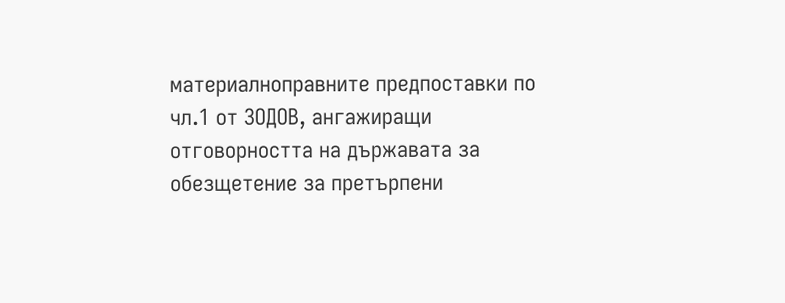материалноправните предпоставки по чл.1 от ЗОДОВ, ангажиращи отговорността на държавата за обезщетение за претърпени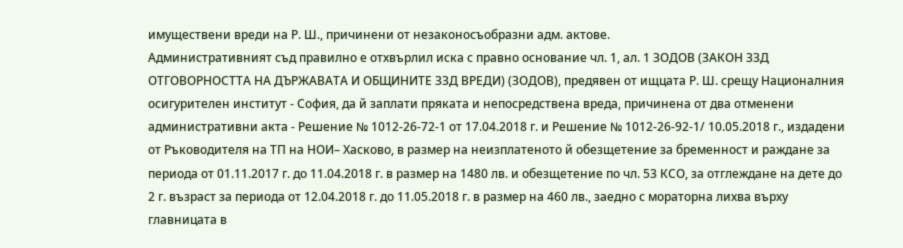имуществени вреди на Р. Ш., причинени от незаконосъобразни адм. актове.
Административният съд правилно е отхвърлил иска с правно основание чл. 1, ал. 1 ЗОДОВ (ЗАКОН ЗЗД ОТГОВОРНОСТТА НА ДЪРЖАВАТА И ОБЩИНИТЕ ЗЗД ВРЕДИ) (ЗОДОВ), предявен от ищцата Р. Ш. срещу Националния осигурителен институт - София, да й заплати пряката и непосредствена вреда, причинена от два отменени административни акта - Решение № 1012-26-72-1 от 17.04.2018 г. и Решение № 1012-26-92-1/ 10.05.2018 г., издадени от Ръководителя на ТП на НОИ– Хасково, в размер на неизплатеното й обезщетение за бременност и раждане за периода от 01.11.2017 г. до 11.04.2018 г. в размер на 1480 лв. и обезщетение по чл. 53 КСО, за отглеждане на дете до 2 г. възраст за периода от 12.04.2018 г. до 11.05.2018 г. в размер на 460 лв., заедно с мораторна лихва върху главницата в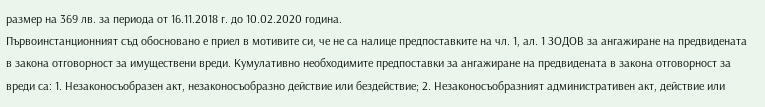размер на 369 лв. за периода от 16.11.2018 г. до 10.02.2020 година.
Първоинстанционният съд обосновано е приел в мотивите си, че не са налице предпоставките на чл. 1, ал. 1 ЗОДОВ за ангажиране на предвидената в закона отговорност за имуществени вреди. Кумулативно необходимите предпоставки за ангажиране на предвидената в закона отговорност за вреди са: 1. Незаконосъобразен акт, незаконосъобразно действие или бездействие; 2. Незаконосъобразният административен акт, действие или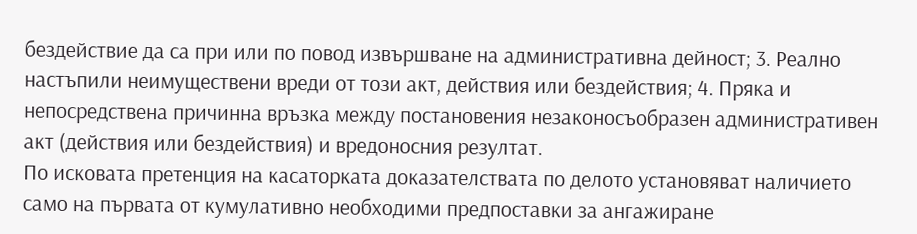бездействие да са при или по повод извършване на административна дейност; 3. Реално настъпили неимуществени вреди от този акт, действия или бездействия; 4. Пряка и непосредствена причинна връзка между постановения незаконосъобразен административен акт (действия или бездействия) и вредоносния резултат.
По исковата претенция на касаторката доказателствата по делото установяват наличието само на първата от кумулативно необходими предпоставки за ангажиране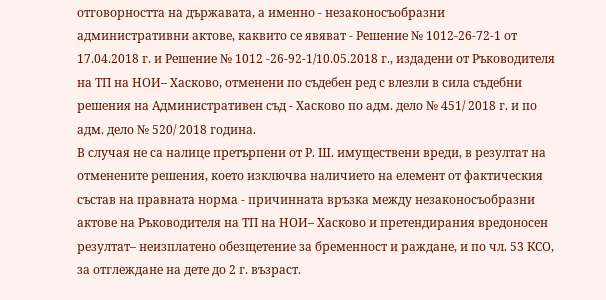отговорността на държавата, а именно - незаконосъобразни административни актове, каквито се явяват - Решение № 1012-26-72-1 от 17.04.2018 г. и Решение № 1012 -26-92-1/10.05.2018 г., издадени от Ръководителя на ТП на НОИ– Хасково, отменени по съдебен ред с влезли в сила съдебни решения на Административен съд - Хасково по адм. дело № 451/ 2018 г. и по адм. дело № 520/ 2018 година.
В случая не са налице претърпени от Р. Ш. имуществени вреди, в резултат на отменените решения, което изключва наличието на елемент от фактическия състав на правната норма - причинната връзка между незаконосъобразни актове на Ръководителя на ТП на НОИ– Хасково и претендирания вредоносен резултат– неизплатено обезщетение за бременност и раждане, и по чл. 53 КСО, за отглеждане на дете до 2 г. възраст.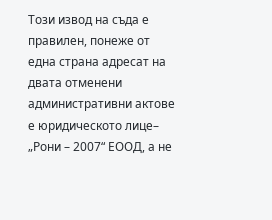Този извод на съда е правилен, понеже от една страна адресат на двата отменени административни актове е юридическото лице– „Рони – 2007“ ЕООД, а не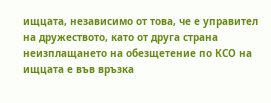ищцата, независимо от това, че е управител на дружеството, като от друга страна неизплащането на обезщетение по КСО на ищцата е във връзка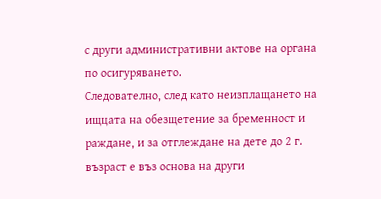с други административни актове на органа по осигуряването.
Следователно, след като неизплащането на ищцата на обезщетение за бременност и раждане, и за отглеждане на дете до 2 г. възраст е въз основа на други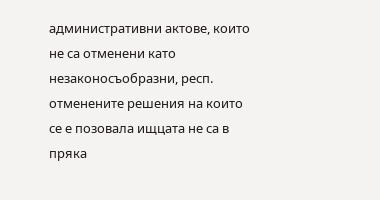административни актове, които не са отменени като незаконосъобразни, респ. отменените решения на които се е позовала ищцата не са в пряка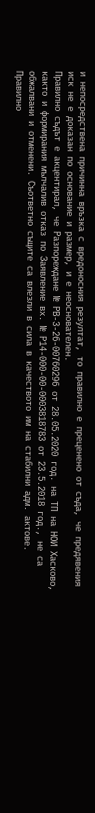и непосредствена причинна връзка с вредоносния резултат, то правилно е преценено от съда, че предявения иск не е доказан по основание и размер, и е неоснователен.
Правилно съдът е акцентирал, че Разпореждане № РВ-3-26-00760296 от 28.05.2020 год. на ТП на НОИ Хасково, както и формирания мълчалив отказ по Заявление вх. № Р14-000-00-0003818783 от 23.5.2018 год., не са обжалвани и отменени. Съответно същите са влезли в сила в качеството им на стабилни адм. актове. Правилно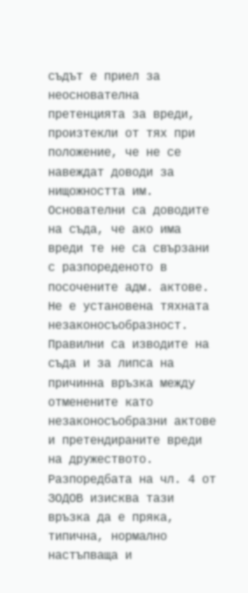съдът е приел за неоснователна претенцията за вреди, произтекли от тях при положение, че не се навеждат доводи за нищожността им. Основателни са доводите на съда, че ако има вреди те не са свързани с разпореденото в посочените адм. актове. Не е установена тяхната незаконосъобразност.
Правилни са изводите на съда и за липса на причинна връзка между отменените като незаконосъобразни актове и претендираните вреди на дружеството. Разпоредбата на чл. 4 от ЗОДОВ изисква тази връзка да е пряка, типична, нормално настъпваща и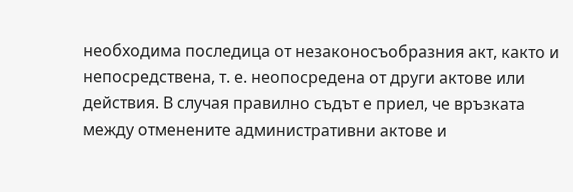необходима последица от незаконосъобразния акт, както и непосредствена, т. е. неопосредена от други актове или действия. В случая правилно съдът е приел, че връзката между отменените административни актове и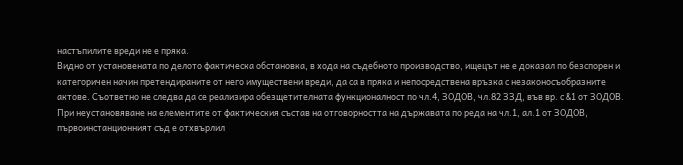настъпилите вреди не е пряка.
Видно от установената по делото фактическа обстановка, в хода на съдебното производство, ищецът не е доказал по безспорен и категоричен начин претендираните от него имуществени вреди, да са в пряка и непосредствена връзка с незаконосъобразните актове. Съответно не следва да се реализира обезщетителната функционалност по чл.4, ЗОДОВ, чл.82 ЗЗД, във вр. с &1 от ЗОДОВ.
При неустановяване на елементите от фактическия състав на отговорността на държавата по реда на чл.1, ал.1 от ЗОДОВ, първоинстанционният съд е отхвърлил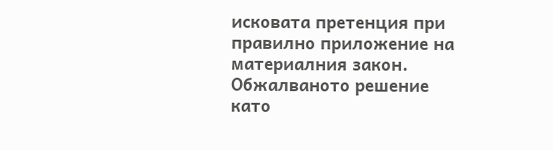исковата претенция при правилно приложение на материалния закон.
Обжалваното решение като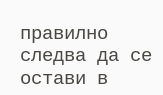правилно следва да се остави в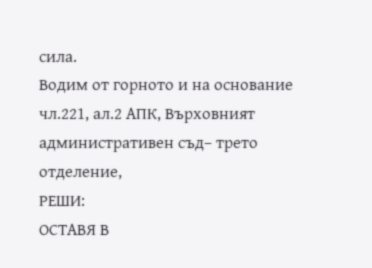сила.
Водим от горното и на основание чл.221, ал.2 АПК, Върховният административен съд– трето отделение,
РЕШИ:
ОСТАВЯ В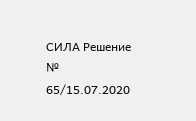СИЛА Решение № 65/15.07.2020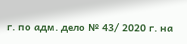г. по адм. дело № 43/ 2020 г. на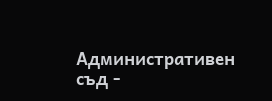Административен съд -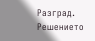Разград.
Решението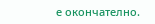е окончателно.